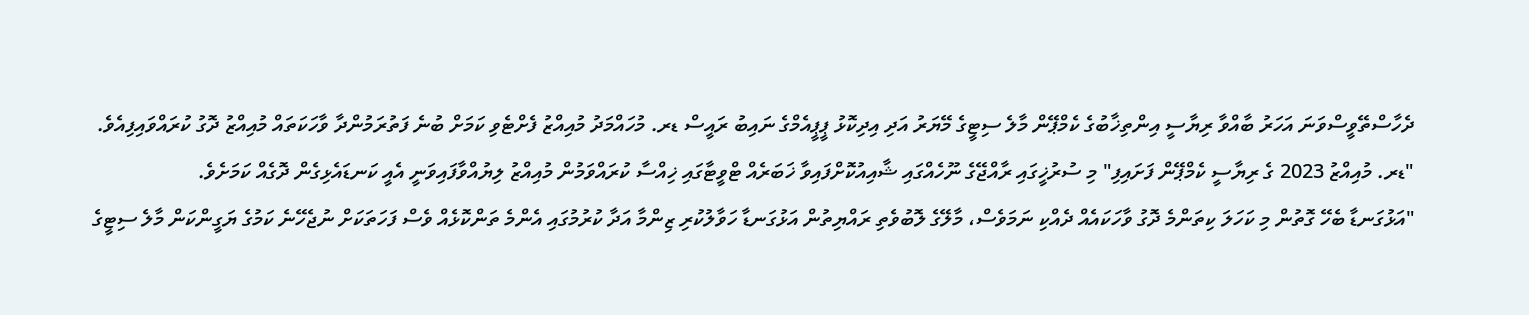ދެހާސްތޭވީސްވަނަ އަހަރު ބާއްވާ ރިޔާސީ އިންތިޚާބުގެ ކެމްޕޭން މާލެ ސިޓީގެ މޭޔަރު އަދި އިދިކޮޅު ޕީޕީއެމްގެ ނައިބު ރައީސް ޑރ. މުހައްމަދު މުއިއްޒު ފެށްޓެވި ކަމަށް ބުނެ ފަތުރަމުންދާ ވާހަކަތައް މުއިއްޒު ދޮގު ކުރައްވައިފިއެވެ.
"ޑރ. މުއިއްޒު 2023 ގެ ރިޔާސީ ކެމްޕޭން ފަށައިފި" މި ސުރުޚީގައި ރާއްޖޭގެ ނޫހެއްގައި ޝާއިއުކޮށްފައިވާ ޚަބަރެއް ޓްވީޓާގައި ޚިއްސާ ކުރައްވަމުން މުއިއްޒު ލިޔުއްވާފައިވަނީ އެއީ ކަނޑައެޅިގެން ދޮގެއް ކަމަށެވެ.
"އަޅުގަނޑާ ބެހޭ ގޮތުން މި ކަހަލަ ކިތަންމެ ދޮގު ވާހަކައެއް ދެއްކި ނަމަވެސް، މާލޭގެ ލޮބުވެތި ރައްޔިތުން އަޅުގަނޑާ ހަވާލުކުރި ޒިންމާ އަދާ ކުރުމުގައި އެންމެ ތަންކޮޅެއް ވެސް ފަހަތަކަށް ނުޖެހޭނެ ކަމުގެ ޔަގީންކަން މާލެ ސިޓީގެ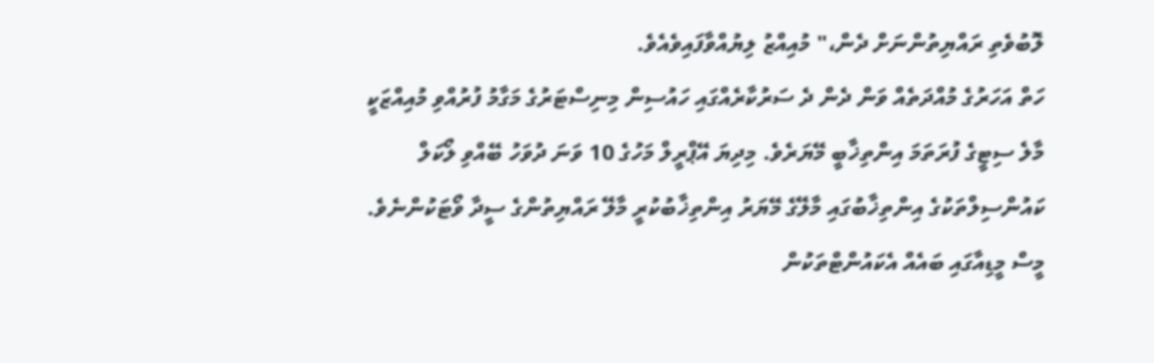ލޮބުވެތި ރައްޔިތުންނަށް ދެން،" މުއިއްޒު ލިޔުއްވާފައިވެއެވެ.
ހަތް އަހަރުގެ މުއްދަތެއް ވަން ދެން ދެ ސަރުކާރެއްގައި ހައުސިން މިނިސްޓަރުގެ މަގާމު ފުރުއްވި މުއިއްޒަކީ މާލެ ސިޓީގެ ފުރަތަމަ އިންތިޚާބީ މޭޔަރެވެ. މިދިޔަ އޭޕްރީލް މަހުގެ 10 ވަނަ ދުވަހު ބޭއްވި ލޯކަލް ކައުންސިލްތަކުގެ އިންތިޚާބުގައި މާލޭގެ މޭޔަރު އިންތިޚާބުކުރީ މާލޭ ރައްޔިތުންގެ ސީދާ ވޯޓަކުންނެވެ.
މީސް މީޑިއާގައި ބައެއް އެކައުންޓްތަކުން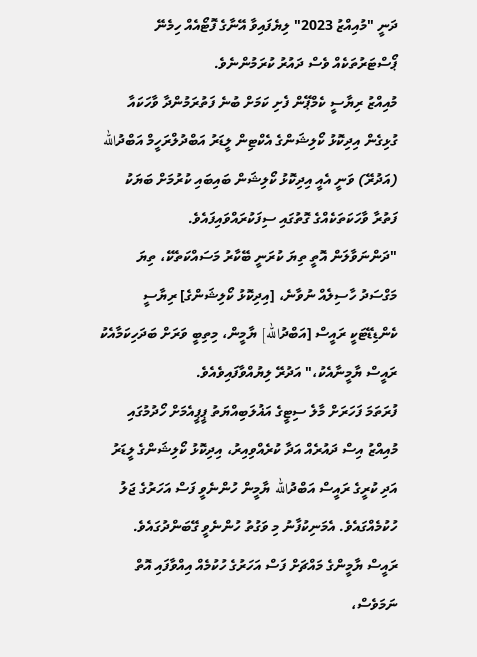ދަނީ "މުއިއްޒު 2023" ލިޔެފައިވާ އޭނާގެ ފޮޓޯއެއް ހިމެނޭ ޕޯސްޓަރުތަކެއް ވެސް ދައުރު ކުރަމުންނެވެ.
މުއިއްޒު ރިޔާސީ ކެމްޕޭން ފެށި ކަމަށް ބުނެ ފަތުރަމުންދާ ވާހަކައާ ގުޅިގެން އިދިކޮޅު ކޯލިޝަންގެ އެކްޓިން ލީޑަރު އަބްދުލްރަހީމް އަބްދުالله (އަދުރޭ) ވަނީ އެއީ އިދިކޮޅު ކޯލިޝަން ބައިބައި ކުރުމަށް ބަޔަކު ފަތުރާ ވާހަކަތަކެއްގެ ގޮތުގައި ސިފަކުރައްވައިފައެވެ.
"ދަންނަވާލަން އޮތީ ތިޔަ ކުރަނީ ބޭކާރު މަސައްކަތެކޭ، ތިޔަ މަގްސަދު ހާސިލެއް ނުވާނެ، [އިދިކޮޅު ކޯލިޝަންގެ] ރިޔާސީ ކެންޑިޑޭޓަކީ ރައީސް [އަބްދުالله] ޔާމީން، މިތިބީ ވަރަށް ބަދަހިކަމާއެކު ރައީސް ޔާމީނާއެކު،" އަދުރޭ ލިޔުއްވާފައިވެއެވެ.
ފުރަތަމަ ފަހަރަށް މާލެ ސިޓީގެ އަޣުލަބިއްޔަތު ޕީޕީއެމަށް ހޯދުމުގައި މުއިއްޒު އިސް ދައުރެއް އަދާ ކުރެއްވިއިރު، އިދިކޮޅު ކޯލިޝަންގެ ލީޑަރު އަދި ކުރީގެ ރައީސް އަބްދުالله ޔާމީން ހުންނެވީ ފަސް އަހަރުގެ ޖަލު ހުކުމެއްގައެވެ. އެމަނިކުފާނު މި ވަގުތު ހުންނެވީ ގޭބަންދުގައެވެ.
ރައީސް ޔާމީންގެ މައްޗަށް ފަސް އަހަރުގެ ހުކުމެއް އިއްވާފައި އޮތް ނަމަވެސް،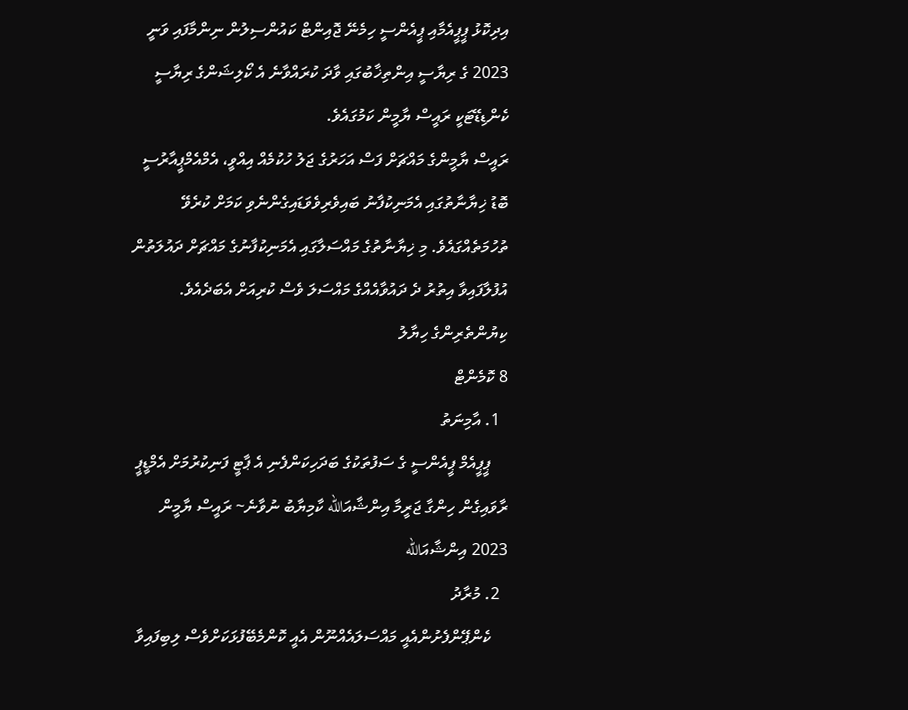އިދިކޮޅު ޕީޕީއެމާއި ޕީއެންސީ ހިމެނޭ ޖޮއިންޓް ކައުންސިލުން ނިންމާފައި ވަނީ 2023 ގެ ރިޔާސީ އިންތިޚާބުގައި ވާދަ ކުރައްވާނެ އެ ކޯލިޝަންގެ ރިޔާސީ ކެންޑިޑޭޓަކީ ރައީސް ޔާމީން ކަމުގައެވެ.
ރައީސް ޔާމީންގެ މައްޗަށް ފަސް އަހަރުގެ ޖަލު ހުކުމެއް އިއްވީ، އެމްއެމްޕީއާރުސީ ބޮޑު ޚިޔާނާތުގައި އެމަނިކުފާނު ބައިވެރިވެވަޑައިގެންނެވި ކަމަށް ކުރެވޭ ތުހުމަތެއްގައެވެ. މި ޚިޔާނާތުގެ މައްސަލާގައި އެމަނިކުފާނުގެ މައްޗަށް ދައުލަތުން އުފުލާފައިވާ އިތުރު ދެ ދައުވާއެއްގެ މައްސަލަ ވެސް ކުރިއަށް އެބަދެއެވެ.
ކިޔުންތެރިންގެ ހިޔާލު
8 ކޮމެންޓް
  1. އާމިނަތު
    ޕީޕީއެމް ޕީއެންސީ ގެ ސަފުތަކުގެ ބަދަހިކަންފެނި އެ ޕާޓީ ފަނިކުރުމަށް އެމްޑީޕީ ރާވައިގެން ހިންގާ ޖަރީމާ އިންޝާއަالله ކާމިޔާބު ނުވާނެ~ ރައީސް ޔާމީން 2023 އިންޝާއަالله
  2. މުރާދު
    ކެންޕޭންފެށުންއެއީ މައްސަލައެއްނޫން އެއީ ކޮންމެބޭފުޅަކަށްވެސް ލިބިފައިވާ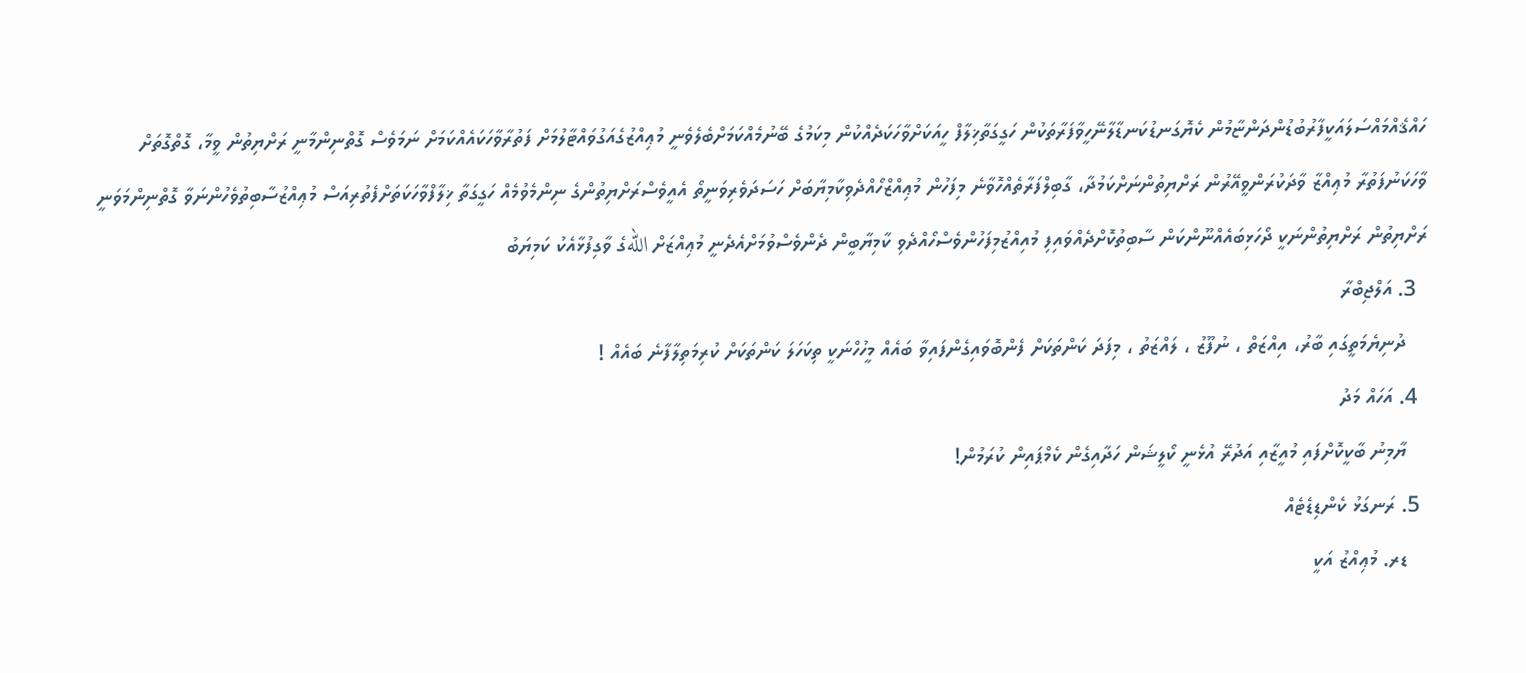ހައްޤެއްމައްސަލައަކީފާރުބުޑުންދަންޏާމުން ކެޔޮގަނޑުކަނޑާލާނޭހީވާފަރާތަކުން ހަގީގަތާޚިލާފް ހީއަކަށްވާހަކަދެއްކުން މިކަމުގެ ބޭނުމެއްކަމަށްބެލެވެނީ މުޢިއްޒުގެއަގުވައްޓާލުމަށް ފަތުރާވާހަކައެއްކަމަށް ނަމަވެސް ގޮތްނިންމާނީ ރަށްޔިތުން ވީމާ، ގޮތްގޮތަށް ވާހަކަނުފަތުރާ މުޢިއްޒާ ވާދަކުރަންވީއޭރުން ރަށްޔިތުންނަށްކަމުދާ، ގާބިލްފަރާތެއްހޮވާނެ މިފަހުން މުޢިއްޒްހޯއްދެވިކާމިޔާބަށް ހަސަދަވެރިވަނީތޯ އެއީވެސްރަށްޔިތުންގެ ނިންމެވުމެއް ހަގީގަތާ ޚިލާފްވާހަކަތަށްފެތުރިއަސް މުޢިއްޒުސާބިތުވެހުންނަވާ ގޮތްނިންމަވަނީ ރަށްޔިތުން ރަށްޔިތުންނަކީ ދޯހަޅިބައެއްނޫންކަން ސާބިތުކޮށްދެއްވައިފި މުއިއްޒުމިފަހުންވެސްހޯއްދެވި ކާމިޔާބީން ދެންވެސްވުމަށްއެދެނީ މުޢިއްޒަށް اللهގެ ވާގިފުޅާއެކު ކަމިޔަބު
  3. އަލްޖިބްރާ
    ދުނިޔެމަތީގައި ބާރު، އިއްޒަތް ، ނުފޫޒު ، ލައްޒަތު ، މިފަދަ ކަންތަކަށް ފެންބޮވައިގެންފައިވާ ބައެއް މީހުހްނަކީ ތިކަހަލަ ކަންތަކަށް ކުރިމަތިލާފާނެ ބައެއް !
  4. އަހައް މަދު
    ޔާމިނު ބާކީކޮށްފައި މުއީޒާއި އަދުރޭ އުޅެނީ ކޯލީޝަން ހަދާއިގެން ކެމްޕައިން ކުރަމުން!
  5. ރަނގަޅު ކެންޑިޑެޓެއް
    ޑރ. މުޢިއްޒު އަކީ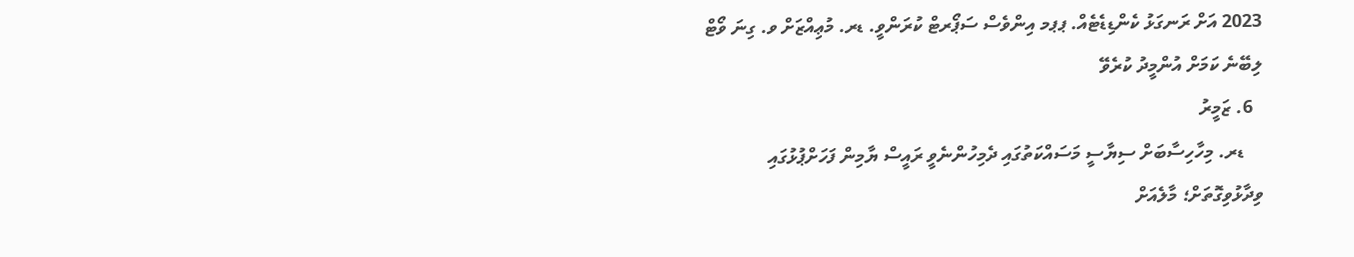2023 އަށް ރަނގަޅު ކެންޑިޑެޓެއް. ޕޕމ އިންވެސް ސަޕޯރޓް ކުރަންވީ. ޑރ. މުޢިއްޒަށް ވ. ގިނަ ވޯޓް ލިބޭނެ ކަމަށް އުންމީދު ކުރެވޭ
  6. ޒަމީރު
    ޑރ. މިހާހިސާބަށް ސިޔާސީ މަސައްކަތުގައި ދެމިހުންނެވީ ރައީސް ޔާމިން ފަހަށްޕުޅުގައި ވިދާޅުވިގޮތަށް؛ މާލެއަށް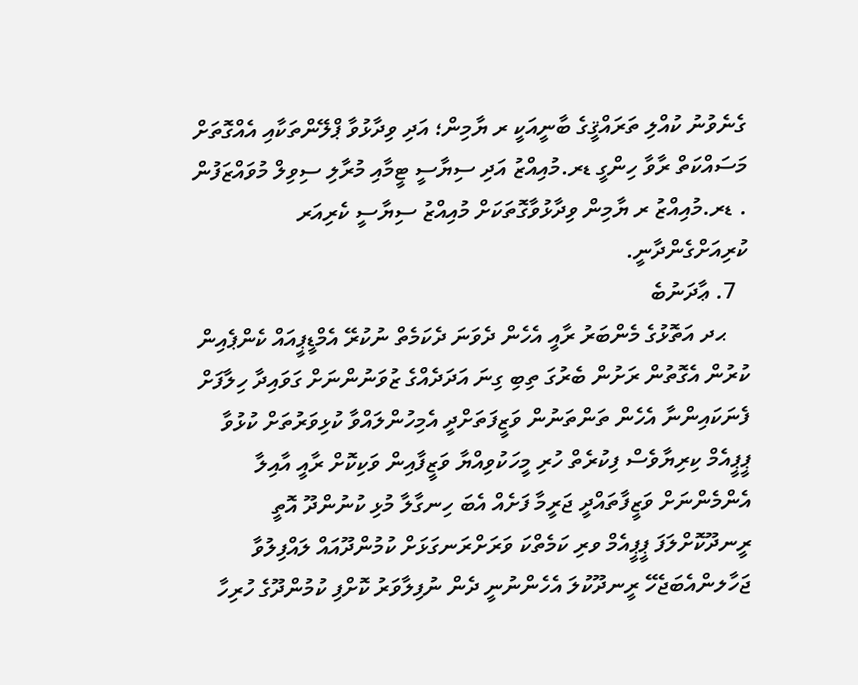ގެނެވުނު ކުއްލި ތަރައްޤީގެ ބާނީއަކީ ރ ޔާމިން؛ އަދި ވިދާޅުވާ ޕްލޭންތަކާއި އެއްގޮތަށް މަސައްކަތް ރާވާ ހިންގީ ޑރ.މުއިއްޒު އަދި ސިޔާސީ ޓީމާއި މުރާލި ސިވިލް މުވައްޒަފުން . ޑރ.މުއިއްޒު ރ ޔާމިން ވިދާޅުވާގޮތަކަށް މުއިއްޒު ސިޔާސީ ކެރިއަރ ކުރިއަށްގެންދާނީ.
  7. ޢާދަނުބެ
    ޙދ އަތޮޅުގެ މެންބަރު ރާއީ އެހެން ދެވަނަ ދެކަމެތް ނުކުރޭ އެމްޑީޕީއައް ކެންޕެއިން ކުރުން އެގޮތުން ރަށުން ބެރުގަ ތިބި ގިނަ އަދަދެއްގެ ޒުވަނުންނަށް ގަވައިދާ ހިލާފަށް ފެނަކައިންނާ އެހެން ތަންތަނުން ވަޒީފަތަށްދީ އެމިހުންލައްވާ ކުޅިވަރުތަށް ކުޅުވާ ޕީޕީއެމް ކިރިޔާވެސް ފިކުރެތް ހުރި މީހަކުވިއްޔާ ވަޒީފާއިން ވަކިކޮށް ރާއީ އާއިލާ އެންމެންނަށް ވަޒީފާތައްދީ ޖަރީމާ ފަށެއް އެބަ ހިނގާލާ މުޅި ކުނުންދޫ އޮތީ ރީނދޫކޮށްލަފަ ޕީޕީއެމް ވރި ކަމެތްކަ ވަރަށްރަނގަޅަށް ކުމުންދޫއައް ލައްފިލުވާ ޖަހާލންއެބަޖެހޭ ރީނދޫކުލަ އެހެންނުނީ ދެން ނުފިލާވަރު ކޮށްފި ކުމުންދޫގެ ހުރިހާ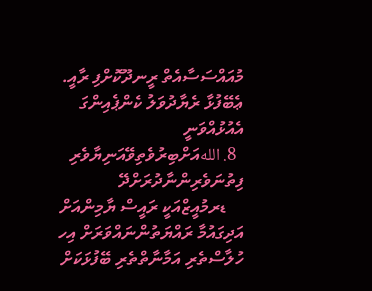މުއައްސަސާއެތް ރީނދޫކޮށްފި ރާއީ. ޢެބޭފުޅާ ރެޔާދުވަލު ކެންޕެއިންގަ އެއުޅުއްވަނީ
  8. اللهއަށްބިރުވެތިވޭއަނިޔާވެރި ފިތުނަވެރިންނާދުރަށްދޭ
    ޑރމުއީޒްއަކީ ރައީސް ޔާމިންއަށް އަދިގައުމާ ރައްޔަތުންނައްވަރަށް އިހ ހުލާސްތެރި އަމާނާތްތެރި ބޭފުޅަކަށް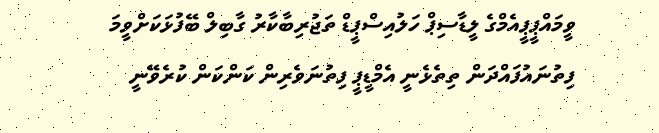ވީމައްޕީޕީއެމްގެ ލީޑާސިޕް ހަލުއިސްޕީޑް ތަޖުރިބާކާރު ގާބިލް ބޭފުޅަކަށްވީމަ ފިތުނައުފައްދަން ތިތެޅެނީ އެމްޑީޕީ ފިތުނަވެރިން ކަންކަން ކުރެވޭނީ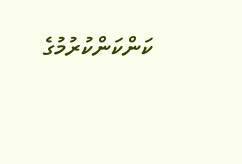ކަންކަންކުރުމުގެ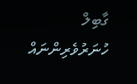ގާބިލް ހުނަރުވެރިންނައް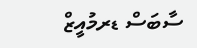ސާބަސް ޑރމުއީޒް